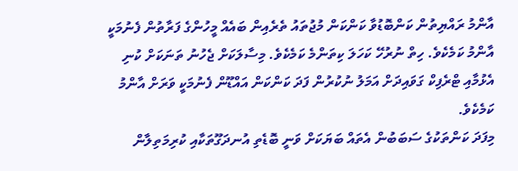އާންމު ރައްޔިތުން ކަންބޮޑުވާ ކަންކަން މުޖުތައު ތެރެއިން ބައެއް މީހުންގެ ފަރާތުން ފެނުމަކީ އާންމު ކަމެކެވެ. ހިތް ނުރުހޭ ކަހަލަ ކިތަންމެ ކަމެކެވެ. މިސާލަކަށް ޖެހުނު ތަނަކަށް ކުނި އެޅުމާއި ޓްރެފިކް ގަވައިދަށް އަމަލު ނުކުރުން ފަދަ ކަންކަން އައްޑޫން ފެނުމަކީ ވަރަށް އާންމު ކަމެކެވެ.
މިފަދަ ކަންތަކުގެ ސަބަބުން އެތައް ބަޔަކަށް ވަނީ ބޮޑެތި އުނދަގޫތަކާއި ކުރިމަތިލާން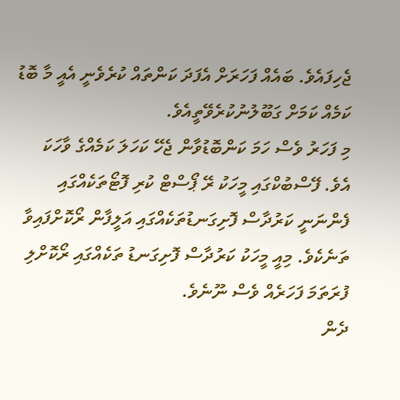ޖެހިފައެވެ. ބައެއް ފަހަރަށް އެފަދަ ކަންތައް ކުރެވެނީ އެއީ މާ ބޮޑު ކަމެއް ކަމަށް ގަބޫލުނުކުރެވޭތީއެވެ.
މި ފަހަރު ވެސް ހަމަ ކަންބޮޑުވާން ޖެހޭ ކަހަލަ ކަމެއްގެ ވާހަކަ އެވެ. ފޭސްބުކްގައި މީހަކު ރޭ ޕޯސްޓް ކުރި ފޮޓޯތަކެއްގައި ފެންނަނީ ކަރުދާސް ފޮށިގަނޑުތަކެއްގައި އަލީފާން ރޯކޮށްފައިވާ ތަނެކެވެ. މިއީ މީހަކު ކަރުދާސް ފޮށިގަނޑު ތަކެއްގައި ރޯކޮށްލި ފުރަތަމަ ފަހަރެއް ވެސް ނޫނެވެ.
ދެން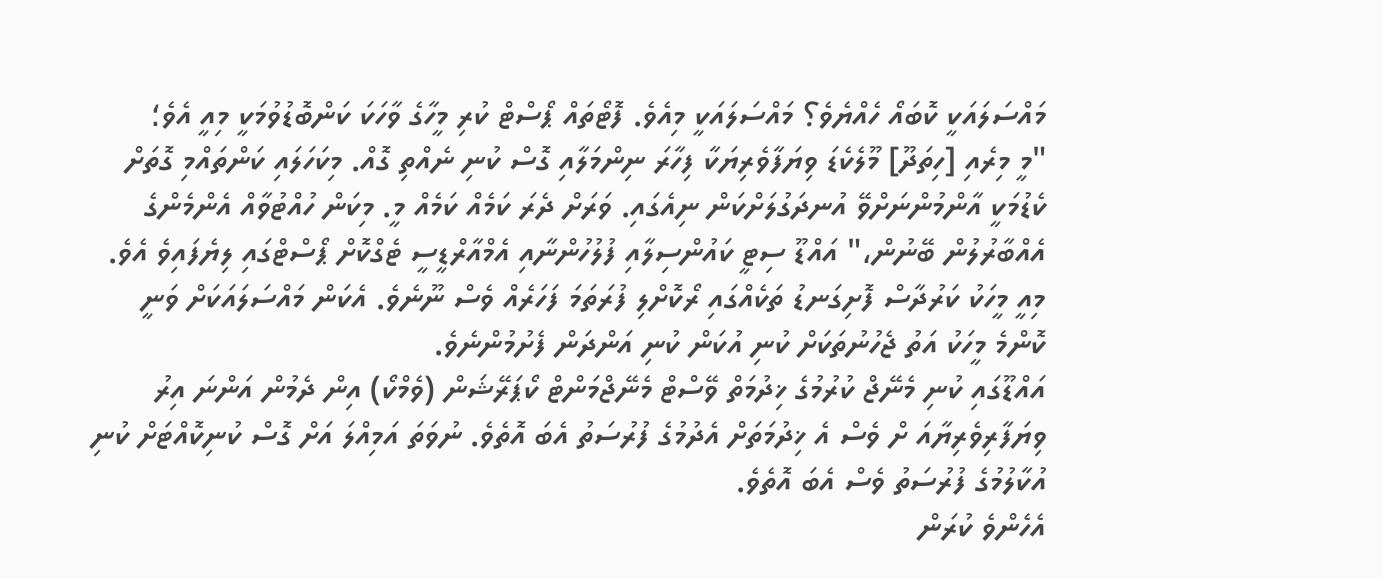މައްސަލައަކީ ކޮބައޯ ހެއްޔެވެ؟ މައްސަލައަކީ މިއެވެ. ފޮޓޯތައް ޕޯސްޓް ކުރި މީހާގެ ވާހަކަ ކަންބޮޑުވުމަކީ މިއީ އެވެ؛
"މީ މިރެއި [ހިތަދޫ] މޫލެކެޑަ ވިޔަފާވެރިޔަކާ ފިހާރަ ނިންމަލާއި ގޮސް ކުނި ނެއްތި ގޮއް. މިކަހަލައި ކަންތައްމި ގޮތަށް ކެޑުމަކީ އާންމުންނަށްވޭ އުނދަގުލަށްކަން ނިއެގައި. ވަރަށް ދެރަ ކަމެއް ކަމެއް މީ. މިކަން ހުއްޓުވާއް އެންމެންގެ އެއްބާރުލުން ބޭނުން،" އައްޑޫ ސިޓީ ކައުންސިލާއި ފުލުހުންނާއި އެމްއާރްޑީސީ ޓެގްކޮށް ޕޯސްޓްގައި ލިޔެފައިވެ އެވެ.
މިއީ މީހަކު ކަރުދާސް ފޮށިގަނޑު ތަކެއްގައި ރޯކޮށްލި ފުރަތަމަ ފަހަރެއް ވެސް ނޫނެވެ. އެކަން މައްސަލައަކަށް ވަނީ ކޮންމެ މީހަކު އަތު ޖެހުނުތަކަށް ކުނި އުކަން ކުނި އަންދަން ފެށުމުންނެވެ.
އައްޑޫގައި ކުނި މެނޭޖް ކުރުމުގެ ޚިދުމަތް ވޭސްޓް މެނޭޖްމަންޓް ކޯޕަރޭޝަން (ވެމްކޯ) އިން ދެމުން އަންނަ އިރު ވިޔަފާރިވެރިޔާއަ ށް ވެސް އެ ޚިދުމަތަށް އެދުމުގެ ފުރުސަތު އެބަ އޮތެވެ. ނުވަތަ އަމިއްލަ އަށް ގޮސް ކުނިކޮއްޓަށް ކުނި އުކާލުމުގެ ފުރުސަތު ވެސް އެބަ އޮތެވެ.
އެހެންވެ ކުރަން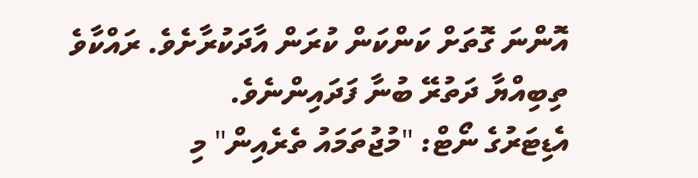އޮންނަ ގޮތަށް ކަންކަން ކުރަން އާދަކުރާށެވެ. ރައްކާވެ ތިބިއްޔާ ދަތުރޭ ބުނާ ފަދައިންނެވެ.
އެޑިޓަރުގެ ނޯޓް: "މުޖުތަމައު ތެރެއިން" މި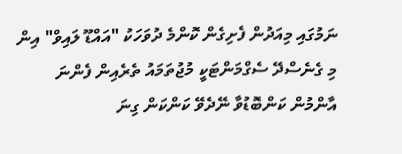ނަމުގައި މިއަދުން ފެށިގެން ކޮންމެ ދުވަހަކު "އައްޑޫ ލައިވް" އިން މި ގެނެސްދޭ ސެގްމަންޓަކީ މުޖުތަމައު ތެރެއިން ފެންނަ އާންމުން ކަންބޮޑުވާ ނޭދެވޭ ކަންކަން ގިނަ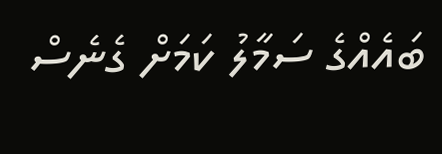ބައެއްގެ ސަމާލު ކަމަށް ގެނެސް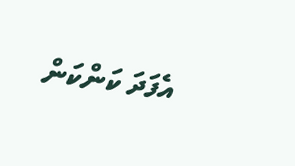އެފަދަ ކަންކަން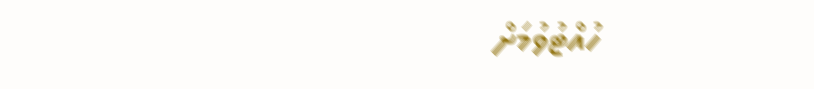ހުއްޓުވުމަށް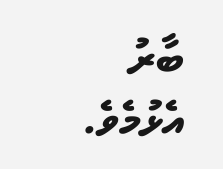ބާރު އެޅުމެވެ.